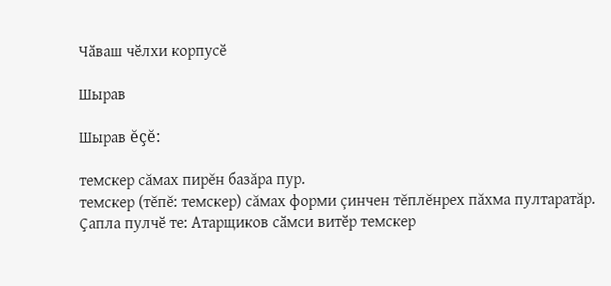Чӑваш чӗлхи корпусӗ

Шырав

Шырав ĕçĕ:

темскер сăмах пирĕн базăра пур.
темскер (тĕпĕ: темскер) сăмах форми çинчен тĕплĕнрех пăхма пултаратăр.
Ҫапла пулчӗ те: Атарщиков сӑмси витӗр темскер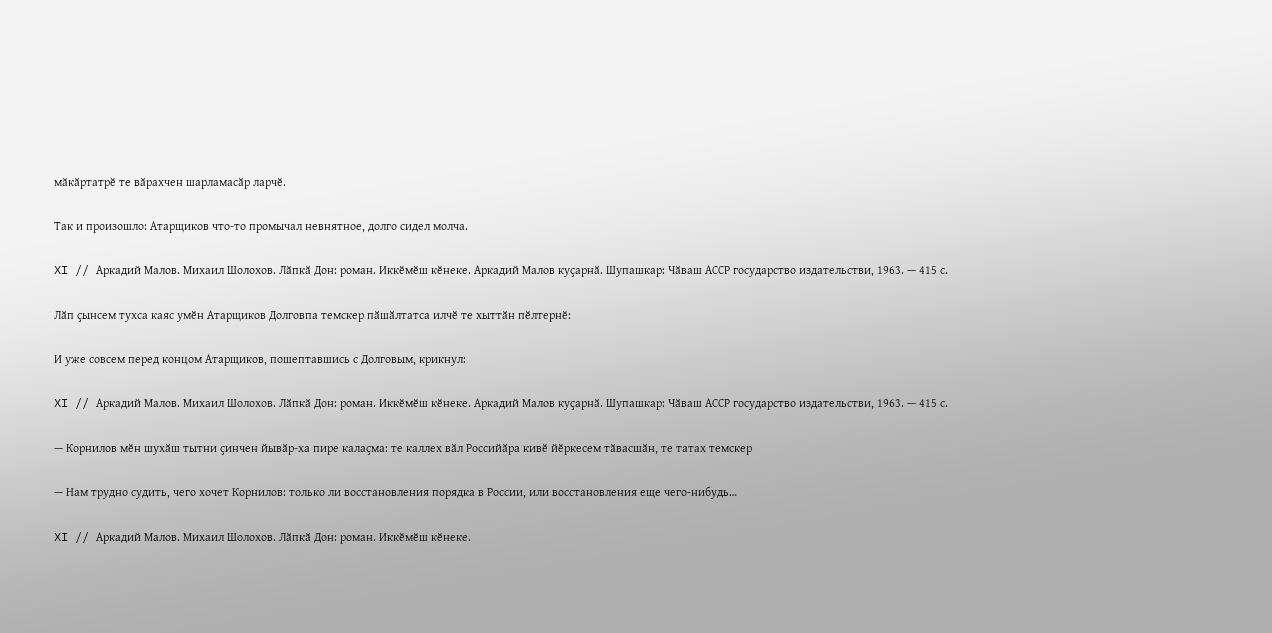мӑкӑртатрӗ те вӑрахчен шарламасӑр ларчӗ.

Так и произошло: Атарщиков что-то промычал невнятное, долго сидел молча.

XI // Аркадий Малов. Михаил Шолохов. Лӑпкӑ Дон: роман. Иккӗмӗш кӗнеке. Аркадий Малов куҫарнӑ. Шупашкар: Чӑваш АССР государство издательстви, 1963. — 415 с.

Лӑп ҫынсем тухса каяс умӗн Атарщиков Долговпа темскер пӑшӑлтатса илчӗ те хыттӑн пӗлтернӗ:

И уже совсем перед концом Атарщиков, пошептавшись с Долговым, крикнул:

XI // Аркадий Малов. Михаил Шолохов. Лӑпкӑ Дон: роман. Иккӗмӗш кӗнеке. Аркадий Малов куҫарнӑ. Шупашкар: Чӑваш АССР государство издательстви, 1963. — 415 с.

— Корнилов мӗн шухӑш тытни ҫинчен йывӑр-ха пире калаҫма: те каллех вӑл Российӑра кивӗ йӗркесем тӑвасшӑн, те татах темскер

— Нам трудно судить, чего хочет Корнилов: только ли восстановления порядка в России, или восстановления еще чего-нибудь…

XI // Аркадий Малов. Михаил Шолохов. Лӑпкӑ Дон: роман. Иккӗмӗш кӗнеке.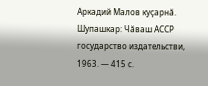Аркадий Малов куҫарнӑ. Шупашкар: Чӑваш АССР государство издательстви, 1963. — 415 с.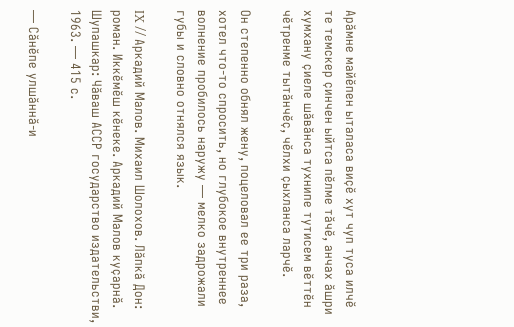Арӑмне майӗпен ыталаса виҫӗ хут чуп туса илчӗ те темскер ҫинчен ыйтса пӗлме тӑчӗ, анчах ӑшри хумхану ҫиеле шӑвӑнса тухнипе тутисем вӗттӗн чӗтренме тытӑнчӗҫ, чӗлхи ҫыхланса ларчӗ.

Он степенно обнял жену, поцеловал ее три раза, хотел что-то спросить, но глубокое внутреннее волнение пробилось наружу — мелко задрожали губы и словно отнялся язык.

IX // Аркадий Малов. Михаил Шолохов. Лӑпкӑ Дон: роман. Иккӗмӗш кӗнеке. Аркадий Малов куҫарнӑ. Шупашкар: Чӑваш АССР государство издательстви, 1963. — 415 с.

— Сӑнӗпе улшӑннӑ-и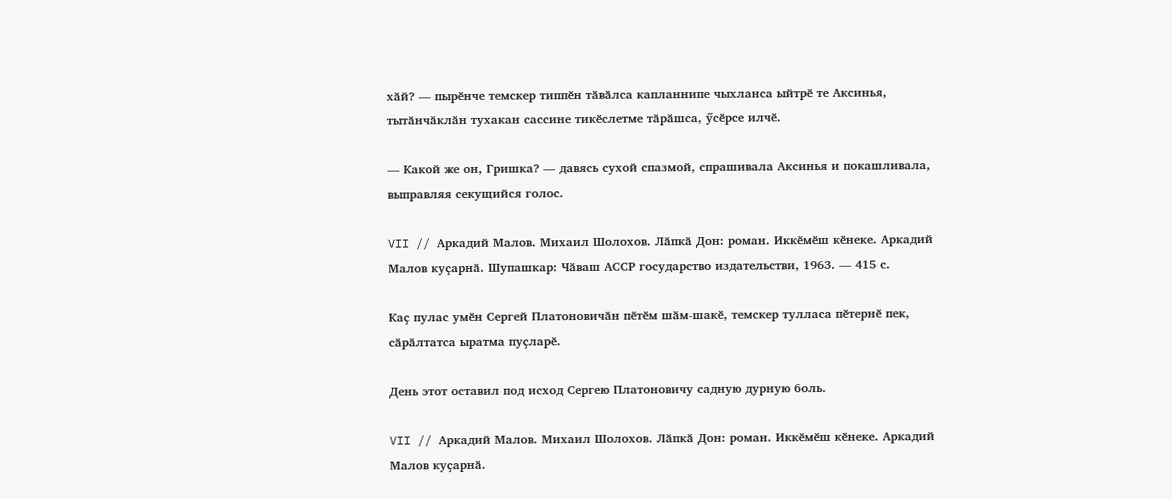хӑй? — пырӗнче темскер типпӗн тӑвӑлса капланнипе чыхланса ыйтрӗ те Аксинья, тытӑнчӑклӑн тухакан сассине тикӗслетме тӑрӑшса, ӳсӗрсе илчӗ.

— Какой же он, Гришка? — давясь сухой спазмой, спрашивала Аксинья и покашливала, выправляя секущийся голос.

VII // Аркадий Малов. Михаил Шолохов. Лӑпкӑ Дон: роман. Иккӗмӗш кӗнеке. Аркадий Малов куҫарнӑ. Шупашкар: Чӑваш АССР государство издательстви, 1963. — 415 с.

Каҫ пулас умӗн Сергей Платоновичӑн пӗтӗм шӑм-шакӗ, темскер тулласа пӗтернӗ пек, сӑрӑлтатса ыратма пуҫларӗ.

День этот оставил под исход Сергею Платоновичу садную дурную боль.

VII // Аркадий Малов. Михаил Шолохов. Лӑпкӑ Дон: роман. Иккӗмӗш кӗнеке. Аркадий Малов куҫарнӑ.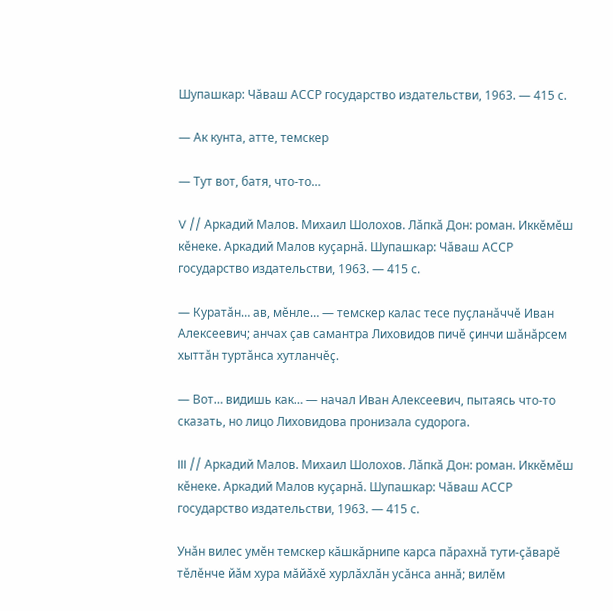Шупашкар: Чӑваш АССР государство издательстви, 1963. — 415 с.

— Ак кунта, атте, темскер

— Тут вот, батя, что-то…

V // Аркадий Малов. Михаил Шолохов. Лӑпкӑ Дон: роман. Иккӗмӗш кӗнеке. Аркадий Малов куҫарнӑ. Шупашкар: Чӑваш АССР государство издательстви, 1963. — 415 с.

— Куратӑн… ав, мӗнле… — темскер калас тесе пуҫланӑччӗ Иван Алексеевич; анчах ҫав самантра Лиховидов пичӗ ҫинчи шӑнӑрсем хыттӑн туртӑнса хутланчӗҫ.

— Вот… видишь как… — начал Иван Алексеевич, пытаясь что-то сказать, но лицо Лиховидова пронизала судорога.

III // Аркадий Малов. Михаил Шолохов. Лӑпкӑ Дон: роман. Иккӗмӗш кӗнеке. Аркадий Малов куҫарнӑ. Шупашкар: Чӑваш АССР государство издательстви, 1963. — 415 с.

Унӑн вилес умӗн темскер кӑшкӑрнипе карса пӑрахнӑ тути-ҫӑварӗ тӗлӗнче йӑм хура мӑйӑхӗ хурлӑхлӑн усӑнса аннӑ; вилӗм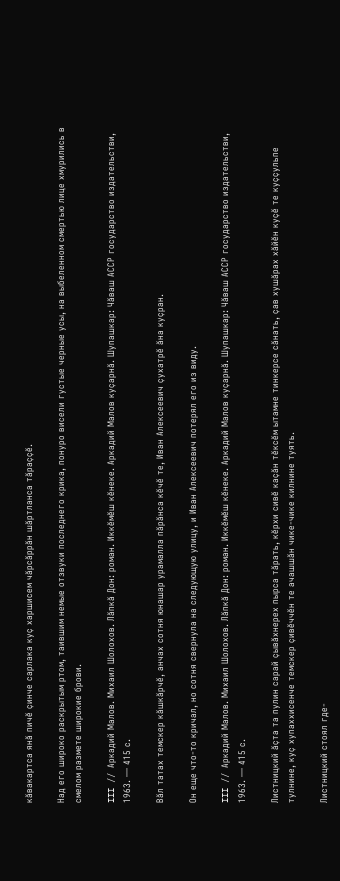кӑвакартса янӑ пичӗ ҫинче сарлака куҫ харшисем чӑрсӑррӑн шӑртланса тӑраҫҫӗ.

Над его широко раскрытым ртом, таившим немые отзвуки последнего крика, понуро висели густые черные усы, на выбеленном смертью лице хмурились в смелом размете широкие брови.

III // Аркадий Малов. Михаил Шолохов. Лӑпкӑ Дон: роман. Иккӗмӗш кӗнеке. Аркадий Малов куҫарнӑ. Шупашкар: Чӑваш АССР государство издательстви, 1963. — 415 с.

Вӑл татах темскер кӑшкӑрчӗ, анчах сотня юнашар урамалла пӑрӑнса кӗчӗ те, Иван Алексеевич ҫухатрӗ ӑна куҫран.

Он еще что-то кричал, но сотня свернула на следующую улицу, и Иван Алексеевич потерял его из виду.

III // Аркадий Малов. Михаил Шолохов. Лӑпкӑ Дон: роман. Иккӗмӗш кӗнеке. Аркадий Малов куҫарнӑ. Шупашкар: Чӑваш АССР государство издательстви, 1963. — 415 с.

Листницкий ӑҫта та пулин сарай ҫывӑхнерех пырса тӑрать, кӗрхи сивӗ каҫӑн тӗксӗм ытамне тинкерсе сӑнать, ҫав хушӑрах хӑйӗн куҫӗ те куҫҫульпе тулнине, куҫ хупаххисенче темскер ҫивӗччӗн те ачашшӑн чике-чике килнине туять.

Листницкий стоял где-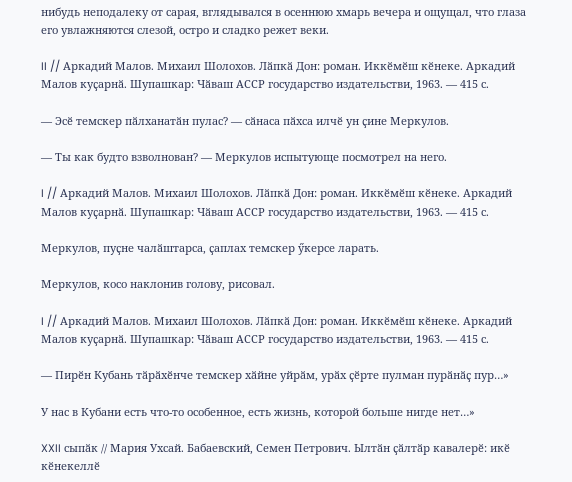нибудь неподалеку от сарая, вглядывался в осеннюю хмарь вечера и ощущал, что глаза его увлажняются слезой, остро и сладко режет веки.

II // Аркадий Малов. Михаил Шолохов. Лӑпкӑ Дон: роман. Иккӗмӗш кӗнеке. Аркадий Малов куҫарнӑ. Шупашкар: Чӑваш АССР государство издательстви, 1963. — 415 с.

— Эсӗ темскер пӑлханатӑн пулас? — сӑнаса пӑхса илчӗ ун ҫине Меркулов.

— Ты как будто взволнован? — Меркулов испытующе посмотрел на него.

I // Аркадий Малов. Михаил Шолохов. Лӑпкӑ Дон: роман. Иккӗмӗш кӗнеке. Аркадий Малов куҫарнӑ. Шупашкар: Чӑваш АССР государство издательстви, 1963. — 415 с.

Меркулов, пуҫне чалӑштарса, ҫаплах темскер ӳкерсе ларать.

Меркулов, косо наклонив голову, рисовал.

I // Аркадий Малов. Михаил Шолохов. Лӑпкӑ Дон: роман. Иккӗмӗш кӗнеке. Аркадий Малов куҫарнӑ. Шупашкар: Чӑваш АССР государство издательстви, 1963. — 415 с.

— Пирӗн Кубань тӑрӑхӗнче темскер хӑйне уйрӑм, урӑх ҫӗрте пулман пурӑнӑҫ пур…»

У нас в Кубани есть что-то особенное, есть жизнь, которой больше нигде нет…»

XXII сыпӑк // Мария Ухсай. Бабаевский, Семен Петрович. Ылтӑн ҫӑлтӑр кавалерӗ: икӗ кӗнекеллӗ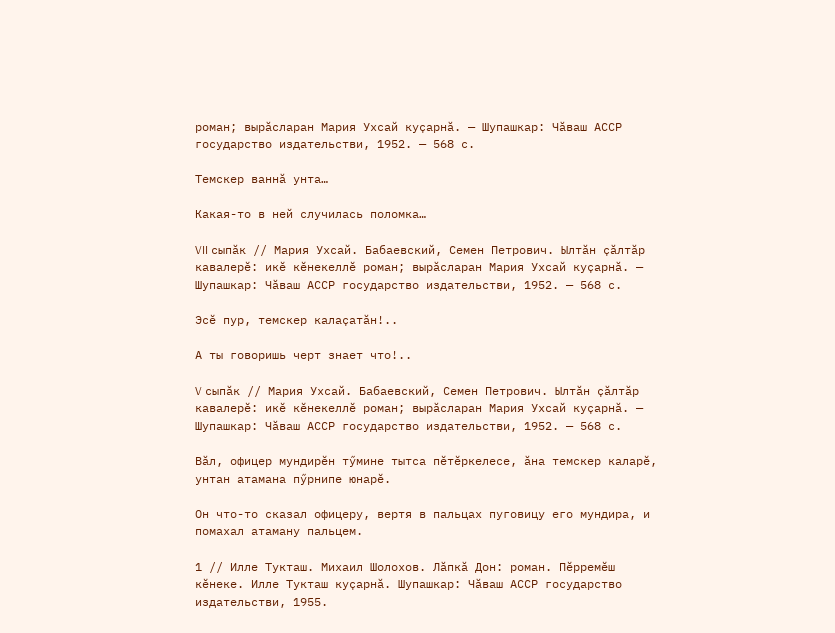роман; вырӑсларан Мария Ухсай куҫарнӑ. — Шупашкар: Чӑваш АССР государство издательстви, 1952. — 568 с.

Темскер ваннӑ унта…

Какая-то в ней случилась поломка…

VII сыпӑк // Мария Ухсай. Бабаевский, Семен Петрович. Ылтӑн ҫӑлтӑр кавалерӗ: икӗ кӗнекеллӗ роман; вырӑсларан Мария Ухсай куҫарнӑ. — Шупашкар: Чӑваш АССР государство издательстви, 1952. — 568 с.

Эсӗ пур, темскер калаҫатӑн!..

А ты говоришь черт знает что!..

V сыпӑк // Мария Ухсай. Бабаевский, Семен Петрович. Ылтӑн ҫӑлтӑр кавалерӗ: икӗ кӗнекеллӗ роман; вырӑсларан Мария Ухсай куҫарнӑ. — Шупашкар: Чӑваш АССР государство издательстви, 1952. — 568 с.

Вӑл, офицер мундирӗн тӳмине тытса пӗтӗркелесе, ӑна темскер каларӗ, унтан атамана пӳрнипе юнарӗ.

Он что-то сказал офицеру, вертя в пальцах пуговицу его мундира, и помахал атаману пальцем.

1 // Илле Тукташ. Михаил Шолохов. Лӑпкӑ Дон: роман. Пӗрремӗш кӗнеке. Илле Тукташ куҫарнӑ. Шупашкар: Чӑваш АССР государство издательстви, 1955.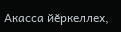Акасса йӗркеллех,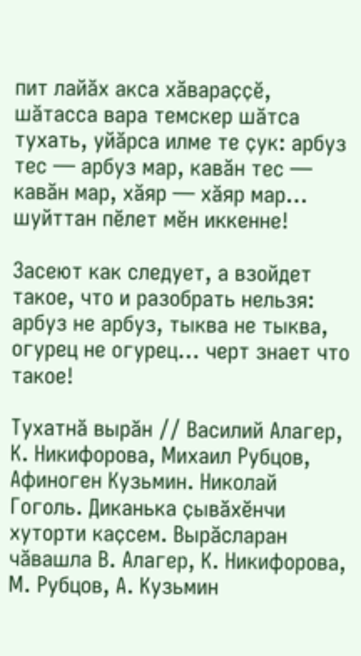пит лайӑх акса хӑвараҫҫӗ, шӑтасса вара темскер шӑтса тухать, уйӑрса илме те ҫук: арбуз тес — арбуз мар, кавӑн тес — кавӑн мар, хӑяр — хӑяр мар… шуйттан пӗлет мӗн иккенне!

Засеют как следует, а взойдет такое, что и разобрать нельзя: арбуз не арбуз, тыква не тыква, огурец не огурец… черт знает что такое!

Тухатнӑ вырӑн // Василий Алагер, К. Никифорова, Михаил Рубцов, Афиноген Кузьмин. Николай Гоголь. Диканька ҫывӑхӗнчи хуторти каҫсем. Вырӑсларан чӑвашла В. Алагер, К. Никифорова, М. Рубцов, А. Кузьмин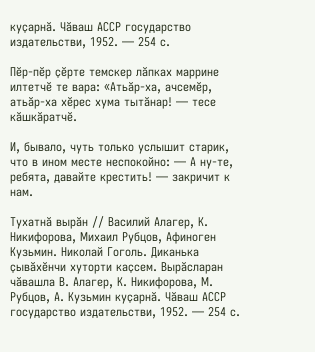куҫарнӑ. Чӑваш АССР государство издательстви, 1952. — 254 с.

Пӗр-пӗр ҫӗрте темскер лӑпках маррине илтетчӗ те вара: «Атьӑр-ха, ачсемӗр, атьӑр-ха хӗрес хума тытӑнар! — тесе кӑшкӑратчӗ.

И, бывало, чуть только услышит старик, что в ином месте неспокойно: — А ну-те, ребята, давайте крестить! — закричит к нам.

Тухатнӑ вырӑн // Василий Алагер, К. Никифорова, Михаил Рубцов, Афиноген Кузьмин. Николай Гоголь. Диканька ҫывӑхӗнчи хуторти каҫсем. Вырӑсларан чӑвашла В. Алагер, К. Никифорова, М. Рубцов, А. Кузьмин куҫарнӑ. Чӑваш АССР государство издательстви, 1952. — 254 с.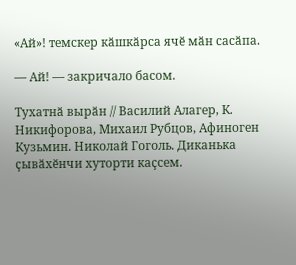«Ай»! темскер кӑшкӑрса ячӗ мӑн сасӑпа.

— Ай! — закричало басом.

Тухатнӑ вырӑн // Василий Алагер, К. Никифорова, Михаил Рубцов, Афиноген Кузьмин. Николай Гоголь. Диканька ҫывӑхӗнчи хуторти каҫсем.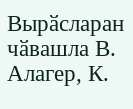Вырӑсларан чӑвашла В. Алагер, К.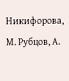Никифорова, М. Рубцов, А.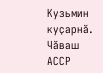Кузьмин куҫарнӑ. Чӑваш АССР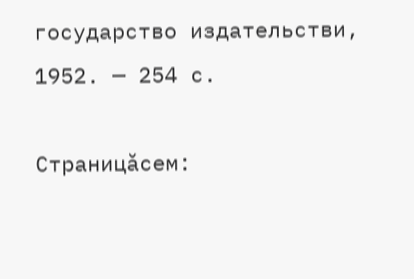государство издательстви, 1952. — 254 с.

Страницăсем: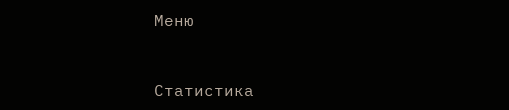Меню



Статистика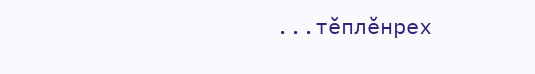...тĕплӗнрех